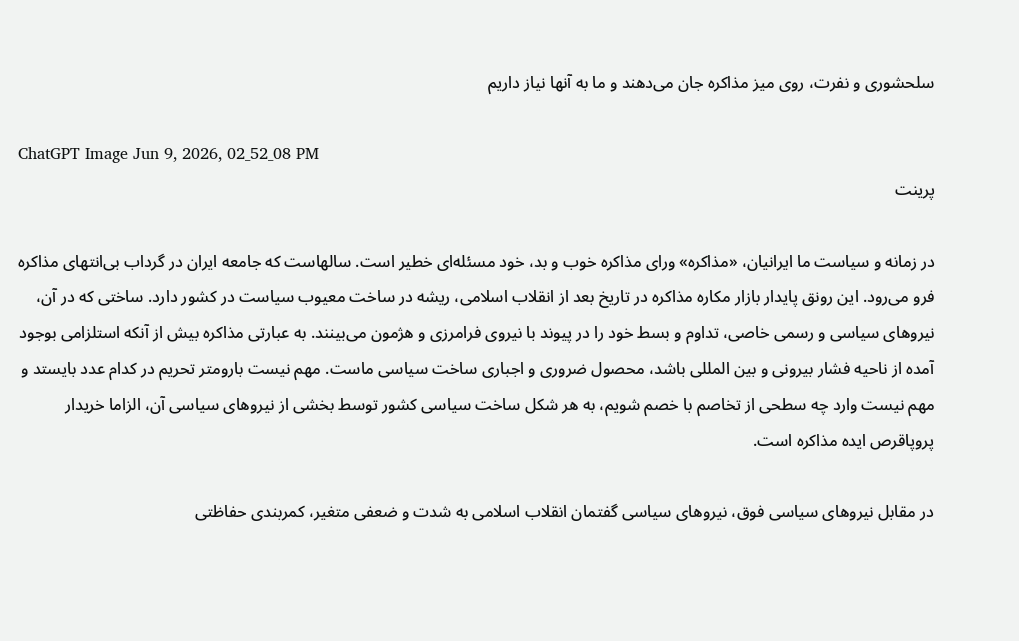سلحشوری و نفرت، روی میز مذاکره جان می‌دهند و ما به آنها نیاز داریم

ChatGPT Image Jun 9, 2026, 02_52_08 PM
پرینت

در زمانه و سیاست ما ایرانیان، «مذاکره» ورای مذاکره‌ خوب و بد، خود مسئله‌ای خطیر است. سالهاست که جامعه ایران در گرداب بی‌انتهای مذاکره فرو می‌رود. این رونق پایدار بازار مکاره مذاکره در تاریخ بعد از انقلاب اسلامی، ریشه در ساخت معیوب سیاست در کشور دارد. ساختی که در آن، نیروهای سیاسی و رسمی خاصی، تداوم و بسط خود را در پیوند با نیروی فرامرزی و هژمون می‌بینند. به عبارتی مذاکره بیش از آنکه استلزامی بوجود آمده از ناحیه فشار بیرونی و بین المللی باشد، محصول ضروری و اجباری ساخت سیاسی ماست. مهم نیست بارومتر تحریم در کدام عدد بایستد و مهم نیست وارد چه سطحی از تخاصم با خصم شویم، به هر شکل ساخت سیاسی کشور توسط بخشی از نیروهای سیاسی آن، الزاما خریدار پروپاقرص ایده مذاکره است.

در مقابل نیروهای سیاسی فوق، نیروهای سیاسی گفتمان انقلاب اسلامی به شدت و ضعفی متغیر، کمربندی حفاظتی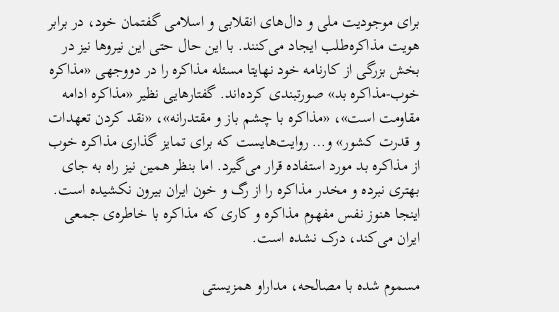برای موجودیت ملی و دال‌های انقلابی و اسلامی گفتمان خود، در برابر هویت‌ مذاکره‌طلب ایجاد می‌کنند. با این حال حتی این نیروها نیز در بخش بزرگی از کارنامه خود نهایتا مسئله مذاکره را در دووجهی «مذاکره خوب-مذاکره بد» صورتبندی کرده‌اند. گفتارهایی نظیر «مذاکره ادامه مقاومت است»، «مذاکره با چشم باز و مقتدرانه»، «نقد کردن تعهدات و قدرت کشور» و… روایت‌هایست که برای تمایز گذاری مذاکره خوب از مذاکره بد مورد استفاده قرار می‌گیرد. اما بنظر همین نیز راه به جای بهتری نبرده و مخدر مذاکره را از رگ و خون ایران بیرون نکشیده است. اینجا هنوز نفس مفهوم مذاکره و کاری که مذاکره با خاطره‌ی جمعی ایران می‌کند، درک نشده است.

مسموم شده با مصالحه، مداراو همزیستی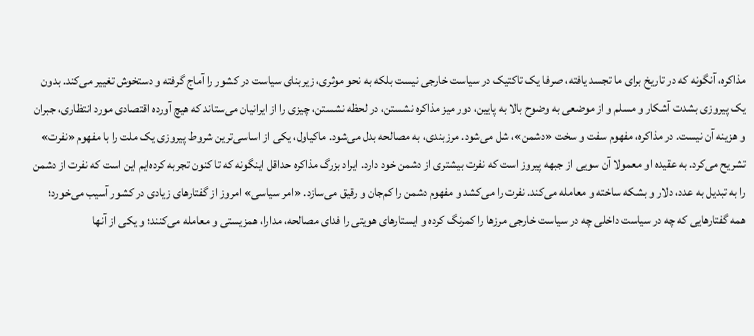مذاکره، آنگونه که در تاریخ برای ما تجسد یافته، صرفا یک تاکتیک در سیاست خارجی نیست بلکه به نحو موثری، زیربنای سیاست در کشور را آماج گرفته و دستخوش تغییر می‌کند. بدون یک پیروزی بشدت آشکار و مسلم و از موضعی به وضوح بالا به پایین، دور میز مذاکره نشستن، در لحظه نشستن، چیزی را از ایرانیان می‌ستاند که هیچ آورده اقتصادی مورد انتظاری، جبران و هزینه آن نیست. در مذاکره، مفهوم سفت و سخت «دشمن»، شل می‌شود. مرزبندی، به مصالحه بدل می‌شود. ماکیاول، یکی از اساسی‌ترین شروط پیروزی یک ملت را با مفهوم «نفرت» تشریح می‌کرد. به عقیده او معمولا آن سویی از جبهه پیروز است که نفرت بیشتری از دشمن خود دارد. ایراد بزرگ مذاکره حداقل اینگونه که تا کنون تجربه کرده‌ایم این است که نفرت از دشمن را به تبدیل به عدد، دلار و بشکه ساخته و معامله می‌کند. نفرت را می‌کشد و مفهوم دشمن را کم‌جان و رقیق می‌سازد. «امر سیاسی» امروز از گفتارهای زیادی در کشور آسیب می‌خورد؛ همه گفتارهایی که چه در سیاست داخلی چه در سیاست خارجی مرزها را کمرنگ کرده و ایستارهای هویتی را فدای مصالحه، مدارا، همزیستی و معامله می‌کنند؛ و یکی از آنها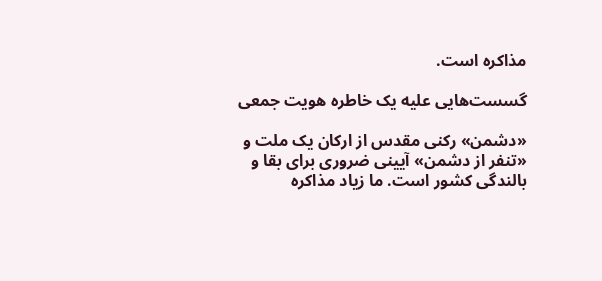مذاکره است.

گسست‌هایی علیه یک خاطره هویت جمعی

«دشمن» رکنی مقدس از ارکان یک ملت و «تنفر از دشمن» آیینی ضروری برای بقا و بالندگی کشور است. ما زیاد مذاکره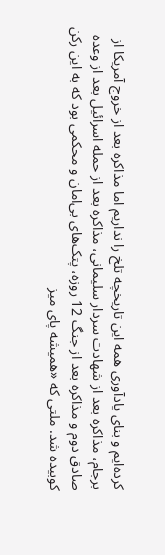کرده‌ایم و بنای یادآوری همه این تاریخچه تلخ را نداریم اما مذاکره بعد از خروج آمریکا از برجام، مذاکره بعد از شهادت سردار سلیمانی، مذاکره بعد از حمله اسرائیل بعد از وعده صادق دوم و مذاکره بعد از جنگ 12 روزه، پتک‌های بی‌امان و محکمی بود که به این رکن کوبیده شد. ملتی که «همیشه پای میز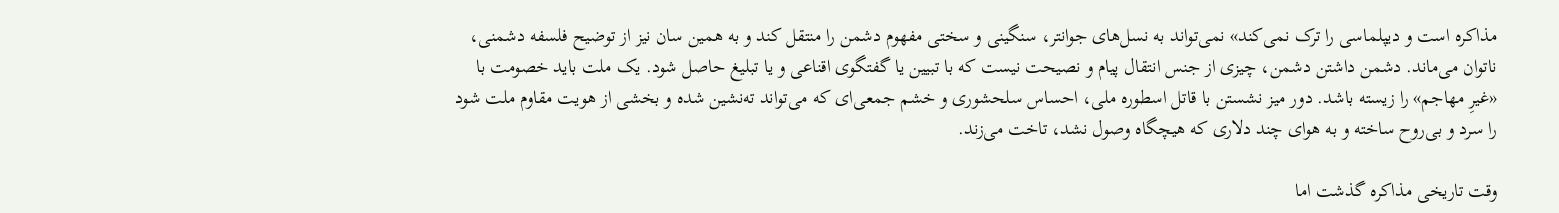مذاکره است و دیپلماسی را ترک نمی‌کند» نمی‌تواند به نسل‌های جوانتر، سنگینی و سختی مفهوم دشمن را منتقل کند و به همین سان نیز از توضیح فلسفه دشمنی، ناتوان می‌ماند. دشمن داشتن دشمن، چیزی از جنس انتقال پیام و نصیحت نیست که با تبیین یا گفتگوی اقناعی و یا تبلیغ حاصل شود. یک ملت باید خصومت با «غیرِ مهاجم» را زیسته باشد. دور میز نشستن با قاتل اسطوره ملی، احساس سلحشوری و خشم جمعی‌ای که می‌تواند ته‌نشین شده و بخشی از هویت مقاوم ملت شود را سرد و بی‌روح ساخته و به هوای چند دلاری که هیچگاه وصول نشد، تاخت می‌زند.

وقت تاریخی مذاکره گذشت اما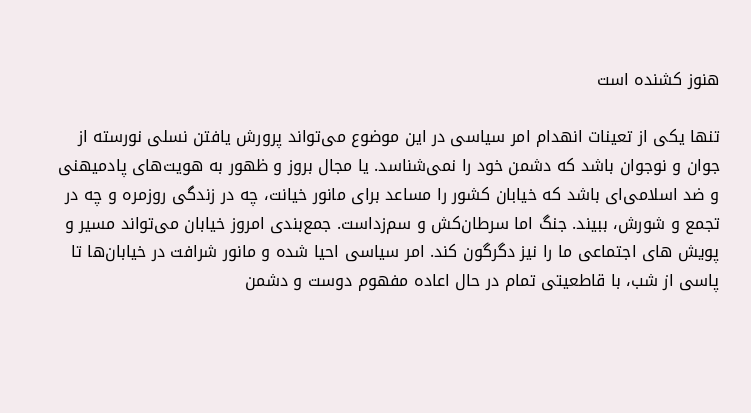هنوز کشنده است

تنها یکی از تعینات انهدام امر سیاسی در این موضوع می‌تواند پرورش یافتن نسلی نورسته از جوان و نوجوان باشد که دشمن خود را نمی‌شناسد. یا مجال بروز و ظهور به هویت‌های پادمیهنی و ضد اسلامی‌ای باشد که خیابان کشور را مساعد برای مانور خیانت، چه در زندگی روزمره و چه در تجمع و شورش، ببیند. جنگ اما سرطان‌کش و سم‌زداست. جمع‌بندی امروز خیابان می‌تواند مسیر و پویش های اجتماعی ما را نیز دگرگون کند. امر سیاسی احیا شده و مانور شرافت در خیابان‌ها تا پاسی از شب، با قاطعیتی تمام در حال اعاده مفهوم دوست و دشمن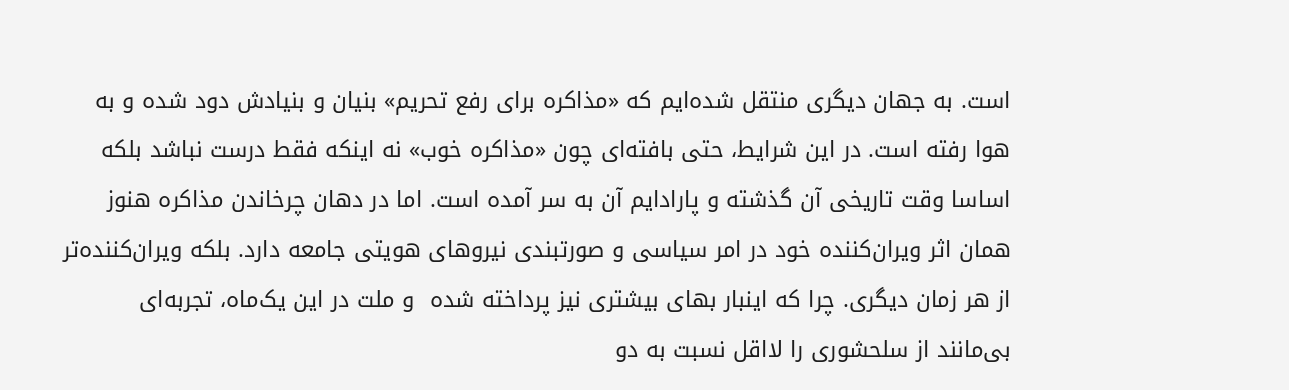است. به جهان دیگری منتقل شده‌ایم که «مذاکره برای رفع تحریم» بنیان و بنیادش دود شده و به هوا رفته است. در این شرایط، حتی بافته‌ای چون «مذاکره‌ خوب» نه اینکه فقط درست نباشد بلکه اساسا وقت تاریخی آن گذشته و پارادایم آن به سر آمده است. اما در دهان چرخاندن مذاکره هنوز همان اثر ویران‌کننده خود در امر سیاسی و صورتبندی نیروهای هویتی جامعه دارد. بلکه ویران‌کننده‌تر از هر زمان دیگری. چرا که اینبار بهای بیشتری نیز پرداخته شده  و ملت در این یک‌ماه، تجربه‌ای بی‌مانند از سلحشوری را لااقل نسبت به دو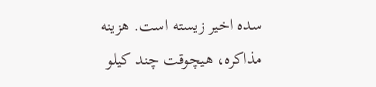سده اخیر زیسته است. هزینه مذاکره، هیچوقت چند کیلو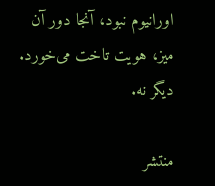اورانیوم نبود، آنجا دور آن میز، هویت تاخت می‌خورد. دیگر نه.

منتشر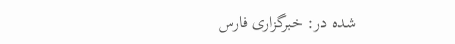شده در: خبرگزاری فارس